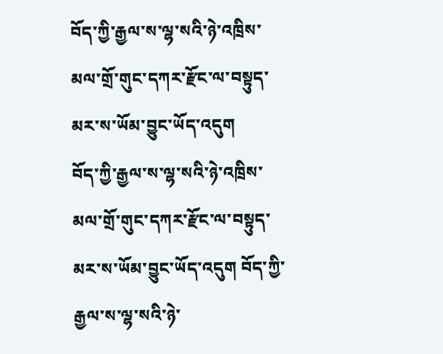བོད་ཀྱི་རྒྱལ་ས་ལྷ་སའི་ཉེ་འཁྲིས་མལ་གྲོ་གུང་དཀར་རྫོང་ལ་བསྟུད་མར་ས་ཡོམ་བྱུང་ཡོད་འདུག
བོད་ཀྱི་རྒྱལ་ས་ལྷ་སའི་ཉེ་འཁྲིས་མལ་གྲོ་གུང་དཀར་རྫོང་ལ་བསྟུད་མར་ས་ཡོམ་བྱུང་ཡོད་འདུག བོད་ཀྱི་རྒྱལ་ས་ལྷ་སའི་ཉེ་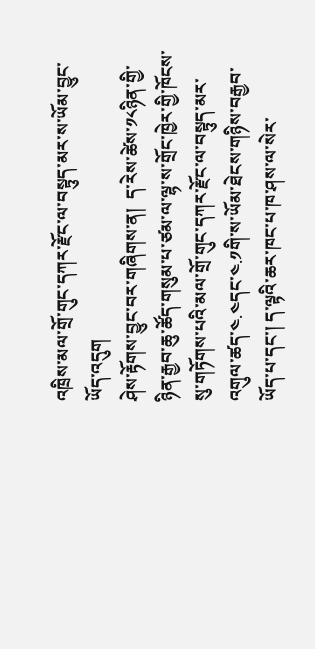འཁྲིས་མལ་གྲོ་གུང་དཀར་རྫོང་ལ་བསྟུད་མར་ས་ཡོམ་བྱུང་ཡོད་འདུག
ཤེས་རྟོགས་བྱུང་བར་གཞིགས་ན།  ད་རེས་ཚེས་༡༨ཉིན་གྱི་ཉིན་རྒྱབ་ཆུ་ཚོད་གསུམ་པ་ཙམ་ལ་ལྷ་ས་གྲོང་ཁྱེར་གྱི་ཁོངས་སུ་གཏོགས་པའི་མལ་གྲོ་གུང་དཀར་རྫོང་ལ་བསྟུད་མར་འགུལ་ཚད་༤.༤དང་༤.༡གི་ས་ཡོམ་ཐེངས་གཉིས་བརྒྱབ་ཡོད་པ་དང་། ད་ལྟའི་ཆར་ཁང་པ་ཁ་ཤས་ལ་སེར་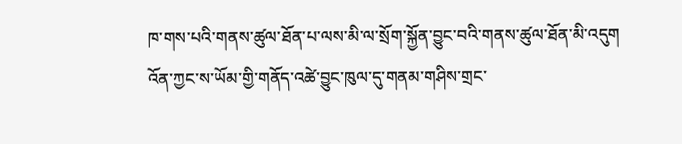ཁ་གས་པའི་གནས་ཚུལ་ཐོན་པ་ལས་མི་ལ་སྲོག་སྐྱོན་བྱུང་བའི་གནས་ཚུལ་ཐོན་མི་འདུག  འོན་ཀྱང་ས་ཡོམ་གྱི་གནོད་འཚེ་བྱུང་ཁུལ་དུ་གནམ་གཤིས་གྲང་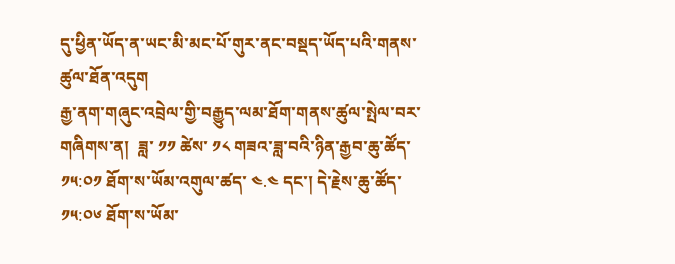དུ་ཕྱིན་ཡོད་ན་ཡང་མི་མང་པོ་གུར་ནང་བསྡད་ཡོད་པའི་གནས་ཚུལ་ཐོན་འདུག
རྒྱ་ནག་གཞུང་འབྲེལ་གྱི་བརྒྱུད་ལམ་ཐོག་གནས་ཚུལ་སྤེལ་བར་གཞིགས་ན།  ཟླ་ ༡༡ ཚེས་ ༡༨ གཟའ་ཟླ་བའི་ཉིན་རྒྱབ་ཆུ་ཚོད་ ༡༥:༠༡ ཐོག་ས་ཡོམ་འགུལ་ཚད་ ༤.༤ དང་། དེ་རྗེས་ཆུ་ཚོད་ ༡༥:༠༦ ཐོག་ས་ཡོམ་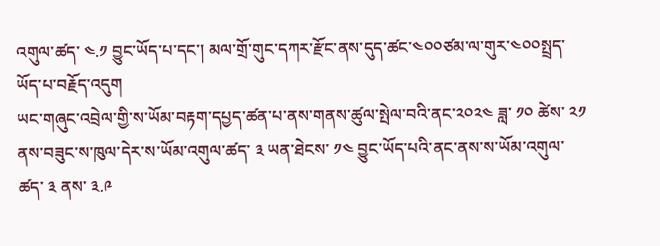འགུལ་ཚད་ ༤.༡ བྱུང་ཡོད་པ་དང་། མལ་གྲོ་གུང་དཀར་རྫོང་ནས་དུད་ཚང་༤༠༠ཙམ་ལ་གུར་༤༠༠སྤྲད་ཡོད་པ་བརྗོད་འདུག
ཡང་གཞུང་འབྲེལ་གྱི་ས་ཡོམ་བརྟག་དཔྱད་ཚན་པ་ནས་གནས་ཚུལ་སྤེལ་བའི་ནང་༢༠༢༤ ཟླ་ ༡༠ ཚེས་ ༢༡ ནས་བཟུང་ས་ཁུལ་དེར་ས་ཡོམ་འགུལ་ཚད་ ༣ ཡན་ཐེངས་ ༡༤ བྱུང་ཡོད་པའི་ནང་ནས་ས་ཡོམ་འགུལ་ཚད་ ༣ ནས་ ༣.༩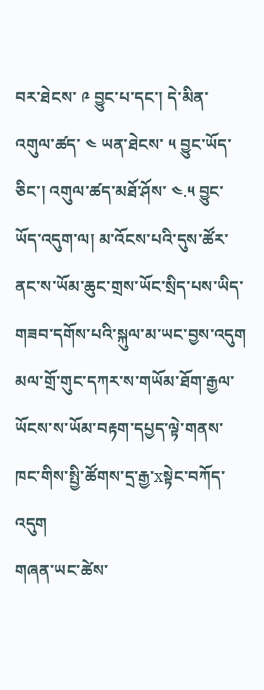བར་ཐེངས་ ༩ བྱུང་པ་དང་། དེ་མིན་འགུལ་ཚད་ ༤ ཡན་ཐེངས་ ༥ བྱུང་ཡོད་ཅིང་། འགུལ་ཚད་མཐོ་ཤོས་ ༤.༥ བྱུང་ཡོད་འདུག་ལ། མ་འོངས་པའི་དུས་ཚོར་ནང་ས་ཡོམ་ཆུང་གྲས་ཡོང་སྲིད་པས་ཡིད་གཟབ་དགོས་པའི་སྐུལ་མ་ཡང་བྱས་འདུག
མལ་གྲོ་གུང་དཀར་ས་གཡོམ་ཐོག་རྒྱལ་ཡོངས་ས་ཡོམ་བརྟག་དཔྱད་ལྟེ་གནས་ཁང་གིས་སྤྱི་ཚོགས་དྲ་རྒྱ་xསྟེང་བཀོད་འདུག
གཞན་ཡང་ཚེས་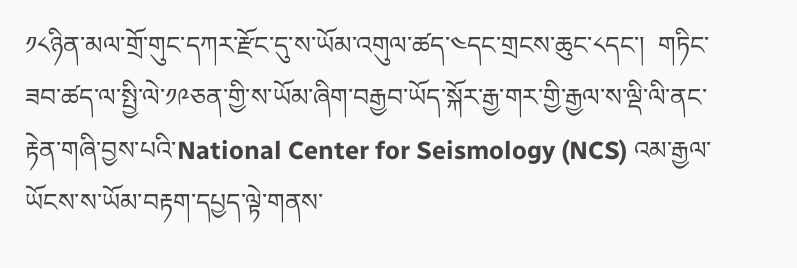༡༨ཉིན་མལ་གྲོ་གུང་དཀར་རྫོང་དུ་ས་ཡོམ་འགུལ་ཚད་༤དང་གྲངས་ཆུང་༨དང་།  གཏིང་ཟབ་ཚད་ལ་སྤྱི་ལེ་༡༩ཅན་གྱི་ས་ཡོམ་ཞིག་བརྒྱབ་ཡོད་སྐོར་རྒྱ་གར་གྱི་རྒྱལ་ས་ལྡི་ལི་ནང་རྟེན་གཞི་བྱས་པའི་National Center for Seismology (NCS) འམ་རྒྱལ་ཡོངས་ས་ཡོམ་བརྟག་དཔྱད་ལྟེ་གནས་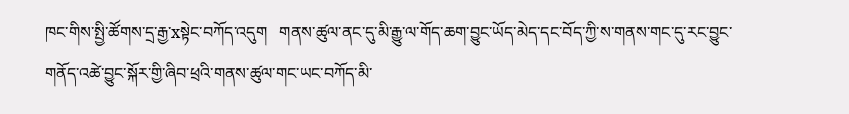ཁང་གིས་སྤྱི་ཚོགས་དྲ་རྒྱ་xསྟེང་བཀོད་འདུག   གནས་ཚུལ་ནང་དུ་མི་རྒྱུ་ལ་གོད་ཆག་བྱུང་ཡོད་མེད་དང་བོད་ཀྱི་ས་གནས་གང་དུ་རང་བྱུང་གནོད་འཚེ་བྱུང་སྐོར་གྱི་ཞིབ་ཕྲའི་གནས་ཚུལ་གང་ཡང་བཀོད་མི་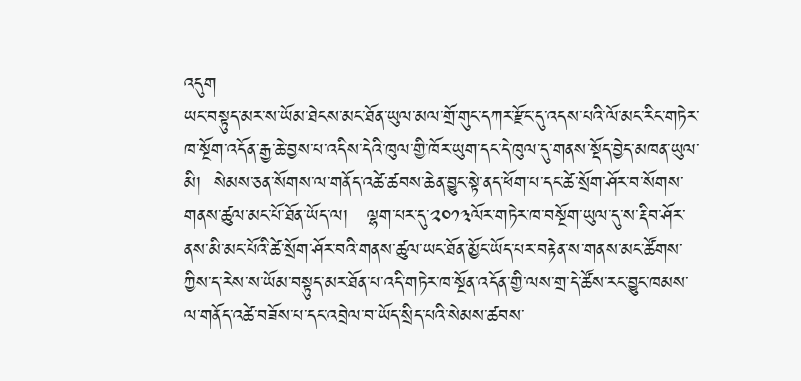འདུག
ཡང་བསྟུད་མར་ས་ཡོམ་ཐེངས་མང་ཐོན་ཡུལ་མལ་གྲོ་གུང་དཀར་རྫོང་དུ་འདས་པའི་ལོ་མང་རིང་གཏེར་ཁ་སྔོག་འདོན་རྒྱ་ཆེ་བྱས་པ་འདིས་དེའི་ཁུལ་གྱི་ཁོར་ཡུག་དང་དེ་ཁུལ་དུ་གནས་སྡོད་བྱེད་མཁན་ཡུལ་མི།  སེམས་ཅན་སོགས་ལ་གནོད་འཚེ་ཚབས་ཆེན་བྱུང་སྟེ་ནད་ཕོག་པ་དང་ཚེ་སྲོག་ཤོར་བ་སོགས་གནས་ཚུལ་མང་པོ་ཐོན་ཡོད་ལ།   ལྷག་པར་དུ་༢༠༡༣ལོར་གཏེར་ཁ་བསྔོག་ཡུལ་དུ་ས་རྡིབ་ཤོར་ནས་མི་མང་པོའི་ཚེ་སྲོག་ཤོར་བའི་གནས་ཚུལ་ཡང་ཐོན་མྱོང་ཡོད་པར་བརྟེན་ས་གནས་མང་ཚོགས་ཀྱིས་ད་རེས་ས་ཡོམ་བསྟུད་མར་ཐོན་པ་འདི་གཏེར་ཁ་སྔོན་འདོན་གྱི་ལས་གྲ་དེ་ཚོས་རང་བྱུང་ཁམས་ལ་གནོད་འཚེ་བཟོས་པ་དང་འབྲེལ་བ་ཡོད་སྲིད་པའི་སེམས་ཚབས་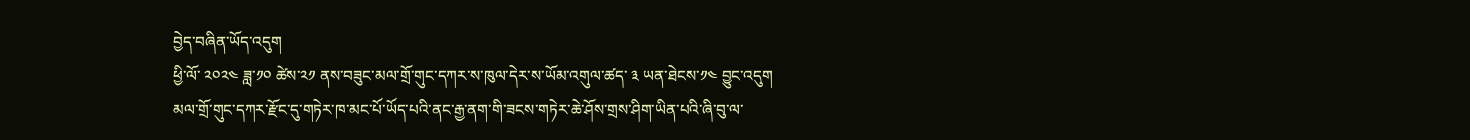བྱེད་བཞིན་ཡོད་འདུག
ཕྱི་ལོ་ ༢༠༢༤ ཟླ་༡༠ ཚེས་༢༡ ནས་བཟུང་མལ་གྲོ་གུང་དཀར་ས་ཁུལ་དེར་ས་ཡོམ་འགུལ་ཚད་ ༣ ཡན་ཐེངས་༡༤ བྱུང་འདུག
མལ་གྲོ་གུང་དཀར་རྫོང་དུ་གཏེར་ཁ་མང་པོ་ཡོད་པའི་ནང་རྒྱ་ནག་གི་ཟངས་གཏེར་ཆེ་ཤོས་གྲས་ཤིག་ཡིན་པའི་ཞི་བུ་ལ་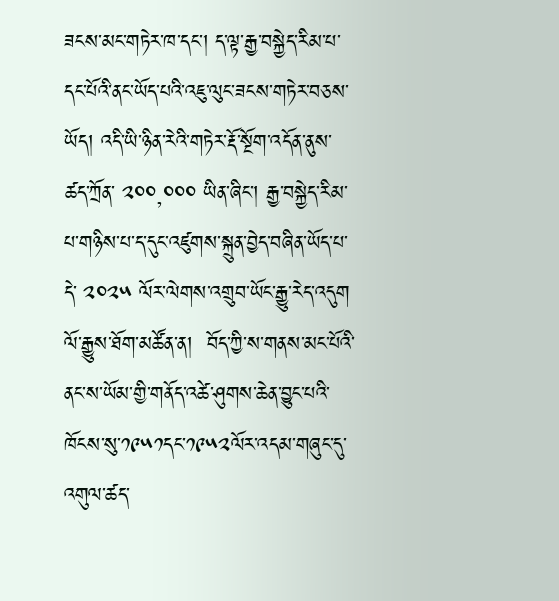ཟངས་མང་གཏེར་ཁ་དང་། ད་ལྟ་རྒྱ་བསྐྱེད་རིམ་པ་དང་པོའི་ནང་ཡོད་པའི་འཇུ་ལུང་ཟངས་གཏེར་བཅས་ཡོད། འདི་ཡི་ཉིན་རེའི་གཏེར་རྡོ་སྔོག་འདོན་ནུས་ཚད་ཀྲོན་ ༢༠༠,༠༠༠ ཡིན་ཞིང་། རྒྱ་བསྐྱེད་རིམ་པ་གཉིས་པ་ད་དུང་འཛུགས་སྐྲུན་བྱེད་བཞིན་ཡོད་པ་དེ་ ༢༠༢༥ ལོར་ལེགས་འགྲུབ་ཡོང་རྒྱུ་རེད་འདུག
ལོ་རྒྱུས་ཐོག་མཚོན་ན།  བོད་ཀྱི་ས་གནས་མང་པོའི་ནང་ས་ཡོམ་གྱི་གནོད་འཚེ་ཤུགས་ཆེན་བྱུང་པའི་ཁོངས་སུ་༡༩༥༡དང་༡༩༥༢ལོར་འདམ་གཞུང་དུ་འགུལ་ཚད་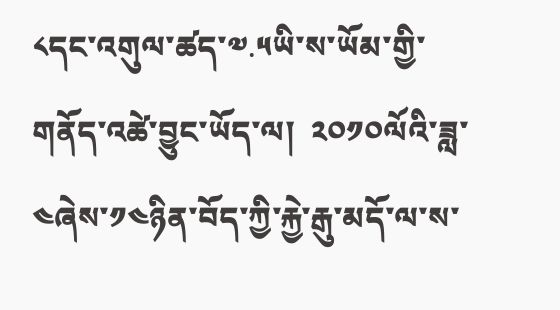༨དང་འགུལ་ཚད་༧.༥ཡི་ས་ཡོམ་གྱི་གནོད་འཚེ་བྱུང་ཡོད་ལ།  ༢༠༡༠ལོའི་ཟླ་༤ཞེས་༡༤ཉིན་བོད་ཀྱི་རྐྱེ་རྒུ་མདོ་ལ་ས་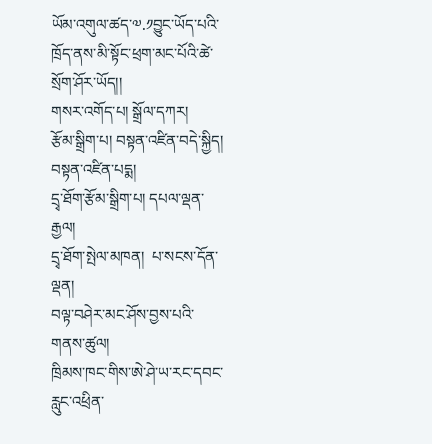ཡོམ་འགུལ་ཚད་༧.༡བྱུང་ཡོད་པའི་ཁྲོད་ནས་མི་སྟོང་ཕྲག་མང་པོའི་ཚེ་སྲོག་ཤོར་ཡོད།།
གསར་འགོད་པ། སྒྲོལ་དཀར།
རྩོམ་སྒྲིག་པ། བསྟན་འཛིན་བདེ་སྐྱིད། བསྟན་འཛིན་པདྨ།
དྲྭ་ཐོག་རྩོམ་སྒྲིག་པ། དཔལ་ལྡན་རྒྱལ།
དྲྭ་ཐོག་སྤེལ་མཁན།  པ་སངས་དོན་ལྡན།
བལྟ་བཤེར་མང་ཤོས་བྱས་པའི་གནས་ཚུལ།
ཁྲིམས་ཁང་གིས་ཨེ་ཤེ་ཡ་རང་དབང་རླུང་འཕྲིན་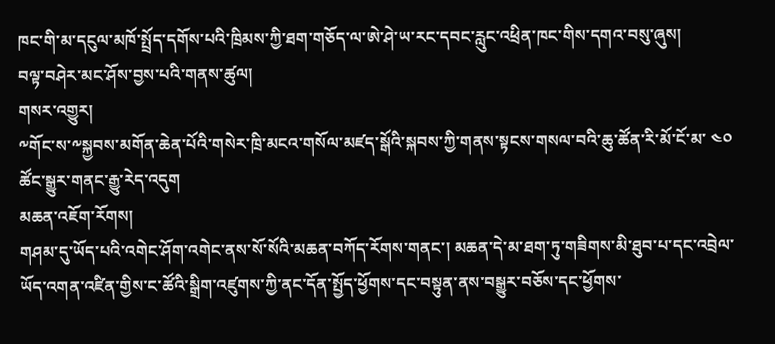ཁང་གི་མ་དངུལ་མཁོ་སྤྲོད་དགོས་པའི་ཁྲིམས་ཀྱི་ཐག་གཅོད་ལ་ཨེ་ཤེ་ཡ་རང་དབང་རླུང་འཕྲིན་ཁང་གིས་དགའ་བསུ་ཞུས།
བལྟ་བཤེར་མང་ཤོས་བྱས་པའི་གནས་ཚུལ།
གསར་འགྱུར།
༸གོང་ས་༸སྐྱབས་མགོན་ཆེན་པོའི་གསེར་ཁྲི་མངའ་གསོལ་མཛད་སྒོའི་སྐབས་ཀྱི་གནས་སྟངས་གསལ་བའི་ཆུ་ཚོན་རི་མོ་ངོ་མ་ ༤༠ ཚོང་སྒྱུར་གནང་རྒྱུ་རེད་འདུག
མཆན་འཇོག་རོགས།
གཤམ་དུ་ཡོད་པའི་འགེང་ཤོག་འགེང་ནས་སོ་སོའི་མཆན་བཀོད་རོགས་གནང་། མཆན་དེ་མ་ཐག་ཏུ་གཟིགས་མི་ཐུབ་པ་དང་འབྲེལ་ཡོད་འགན་འཛིན་གྱིས་ང་ཚོའི་སྒྲིག་འཛུགས་ཀྱི་ནང་དོན་སྤྱོད་ཕྱོགས་དང་བསྟུན་ནས་བསྒྱུར་བཅོས་དང་ཕྱོགས་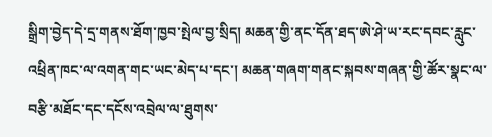སྒྲིག་བྱེད་དེ་དྲ་གནས་ཐོག་ཁྱབ་སྤེལ་བྱ་སྲིད། མཆན་གྱི་ནང་དོན་ཐད་ཨེ་ཤེ་ཡ་རང་དབང་རླུང་འཕྲིན་ཁང་ལ་འགན་གང་ཡང་མེད་པ་དང་། མཆན་གཞག་གནང་སྐབས་གཞན་གྱི་ཚོར་སྣང་ལ་བརྩི་མཐོང་དང་དངོས་འབྲེལ་ལ་ཐུགས་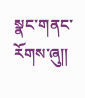སྣང་གནང་རོགས་ཞུ༎